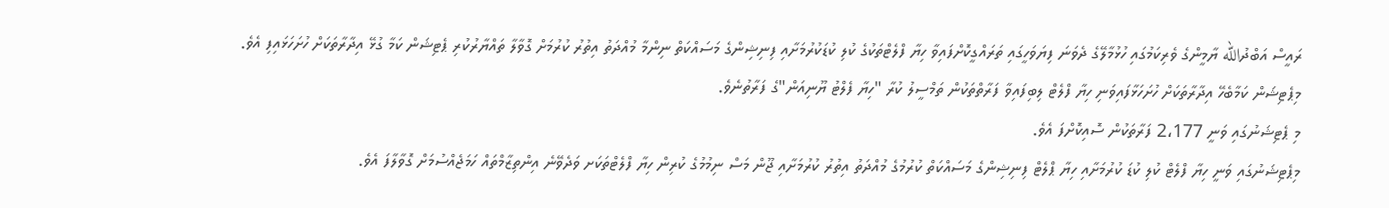ރައީސް އަބްދުالله ޔާމީންގެ ވެރިކަމުގައި ހުޅުމާލޭގެ ދެވަނަ ފިޔަވަހީގައި ތަރައްގީކޮށްފައިވާ ހިޔާ ފްލެޓްތަކުގެ ކުލި ކުޑަކުރުމަށާއި ފިނިޝިންގެ މަސައްކަތް ނިންމާ މުއްދަތު އިތުރު ކުރުމަށް ގޮވާލާ ތައްޔާރުކުރި ޕެޓިޝަން ކަމާ ގުޅޭ އިދާރާތަކަށް ހުށަހަޅައިފި އެވެ.
މިޕެޓިޝަން ކަމާބެހޭ އިދާރާތަކަށް ހުށަހަޅާފައިވަނި ހިޔާ ފްލެޓް ލިބިފައިވާ ފަރާތްތަކުން ތަމްސީލު ކުރާ "ހިޔާ ފެލްޓު ޔޫނިއަން"ގެ ފަރާތުނެވެ.
މި ޕެޓިޝަނުގައި ވަނީ 2،177 ފަރާތަކުން ސޮއިކޮށްފަ އެވެ.
މިޕެޓިޝަނުގައި ވަނީ ހިޔާ ފްލެޓް ކުލި ކުޑަ ކުރުމަށާއި ހިޔާ ޕްލެޓް ފިނިޝިންގެ މަސައްކަތް ކުރުމުގެ މުއްދަތު އިތުރު ކުރުމަށާއި ޖޫން މަސް ނިމުމުގެ ކުރިން ހިޔާ ފްލެޓްތަކަށ ވަދެވޭނެ އިންތިޒާމްތައް ހަމަޖެއްސުމަށް ގޮވާލާފަ އެވެ.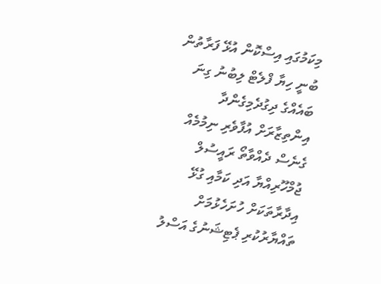މިކަމުގައި އިސްކޮން އުޅޭ ފަރާތުން ބުނީ ހިޔާ ފްލެޓް ލިބުނު ގިނަ ބައެއްގެ ދިގުދެމިގެންދާ އިންތިޒާރަށް އުފާވެރި ނިމުމެއް ގެނެސް ދެއްވާތޯ ރައީސުލް ޖުމްހޫރިއްޔާ އަދި ކަމާއި ގުޅޭ އިދާރާތަކަށް ހުށަހެޅުމަށް ތައްޔާރުކުރި ޕެޓިޝަނުގެ އަސްލު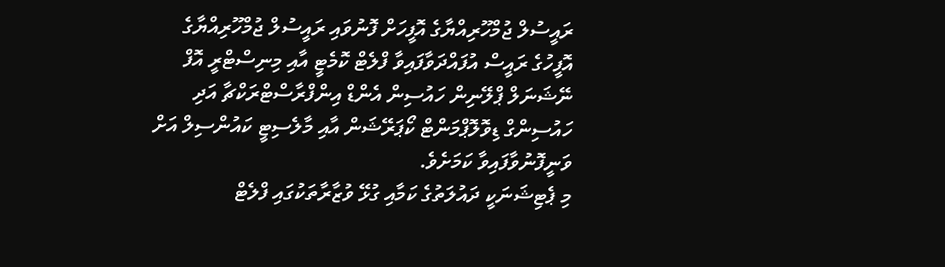ރައީސުލް ޖުމްހޫރިއްޔާގެ އޮފީހަށް ފޮނުވައި ރައީސުލް ޖުމްހޫރިއްޔާގެ އޮފީހުގެ ރައީސް އުފައްދަވާފައިވާ ފްލެޓް ކޮމެޓީ އާއި މިނިސްޓްރީ އޮފް ނޭޝަނަލް ޕްލޭނިން ހައުސިން އެންޑް އިންފްރާސްޓްރަކްޗާ އަދި ހައުސިންގް ޑިވޮލޮޕްމަންޓް ކޯޕަރޭޝަން އާއި މާލެސިޓީ ކައުންސިލް އަށް ވަނީފޮނުވާފައިވާ ކަމަށެވެ.
މި ޕެޓިޝަނަކީ ދައުލަތުގެ ކަމާއި ގުޅޭ ވުޒާރާތަކުގައި ފްލެޓް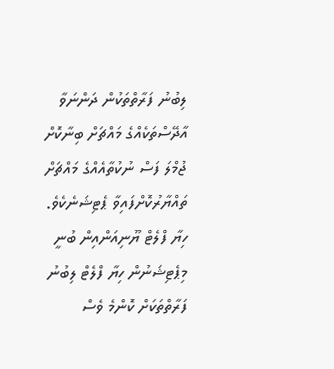ލިބުނު ފަރާތްތަކުން ދަންނަވާ އާދޭސްތަކެއްގެ މައްޗަށް ބިނާކޮށް ޖުމްލަ ފަސް ނުކުތާއެއްގެ މައްޗަށް ތައްޔާރުކޮށްފައިވާ ޕެޓިޝަނެކެވެ.
ހިޔާ ފްލެޓް ޔޫނިއަންއިން ބުނީ މިޕެޓިޝަނުން ހިޔާ ފްލެޓް ލިބުނު ފަރާތްތަކަށް ކޮންމެ ވެސް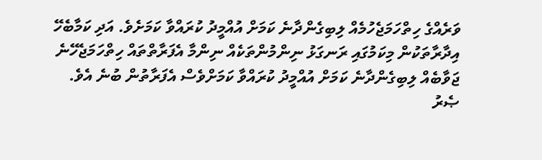ވަރެއްގެ ހިތްހަމަޖެހުމެއް ލިބިގެންދާނެ ކަމަށް އުއްމީދު ކުރައްވާ ކަމަށެވެ. އަދި ކަމާބެހޭ އިދާރާތަކުން މިކަމުގައި ރަނގަޅު ނިންމުންތަކެއް ނިންމާ އެފަރާތްތައް ހިތްހަމަޖެހޭނެ ޖަވާބެއް ލިބިގެންދާނެ ކަމަށް އުއްމީދު ކުރައްވާ ކަމަށްވެސް އެފަރާތުން ބުނެ އެވެ.
ޞެރު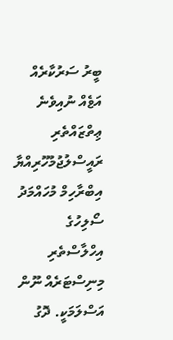ބީރު ސަރުކާރެއް އަޱެއް ނުއިވެނެ
ޢިތްޒައްތެރި ރައީސްލުޖުމުހޫރިއްޔާ އިބްރާހިމް މުހައްމަދު ސޯލިހުގެ އިހްލާސްތެރި މިނިސްޓަރެއް ނޫން އަސްލަމަކީ. ދޮގު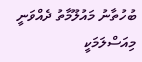ބުހުތާނު މައުލޫމާތު ދެއްވަނީ މިއަސްލަމަކީ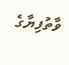ވާތުފިޔާގެ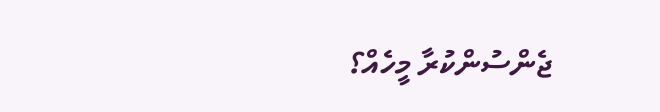ޖެންސުންކުރާ މީހެއް؟